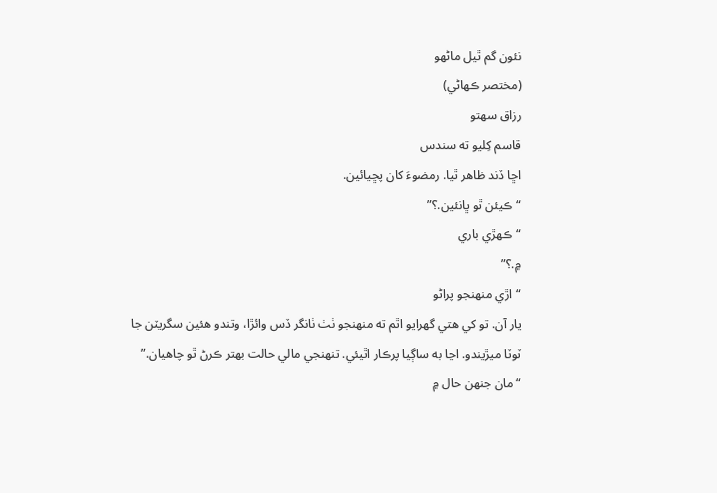نئون گم ٿيل ماڻهو
(مختصر ڪھاڻي)
رزاق سهتو
قاسم کِليو ته سندس
اڇا ڏند ظاهر ٿيا. رمضوءَ کان پڇيائين.
“ڪيئن ٿو ڀانئين.؟”
“ڪهڙي باري
۾.؟”
“اڙي منهنجو پراڻو
يار آن. تو کي هتي گھرايو اٿم ته منهنجو ٺٺ ٺانگر ڏس وائڙا، وتندو هئين سگريٽن جا
ٽوٽا ميڙيندو. اڃا به ساڳيا پرڪار اٿيئي. تنهنجي مالي حالت بهتر ڪرڻ ٿو چاهيان.”
“مان جنهن حال ۾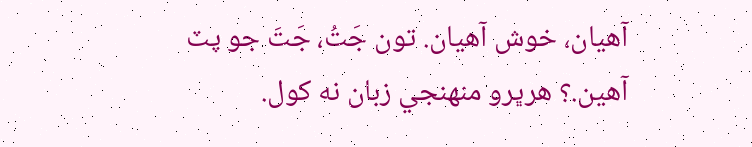آهيان، خوش آهيان. تون جَتُ، جَتَ جو پٽ آهين.؟ هرڀرو منهنجي زبان نه کول.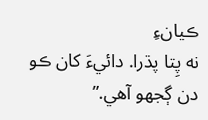ڪيانءِ
نه پِتا پڌرا. دائيءَ کان ڪو دن ڳجھو آهي.”